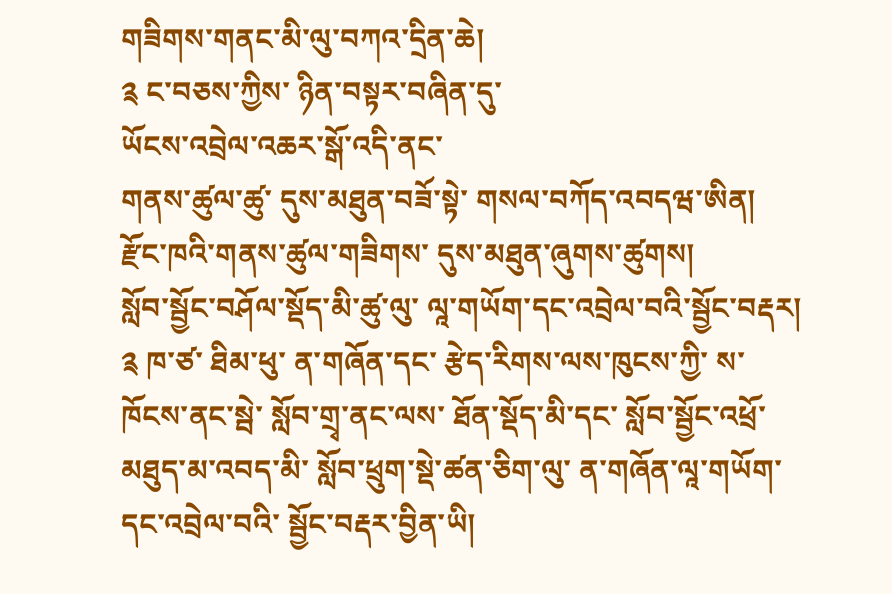གཟིགས་གནང་མི་ལུ་བཀའ་དྲིན་ཆེ།
༉ ང་བཅས་ཀྱིས་ ཉིན་བསྟར་བཞིན་དུ་
ཡོངས་འབྲེལ་འཆར་སྒོ་འདི་ནང་
གནས་ཚུལ་ཚུ་ དུས་མཐུན་བཟོ་སྟེ་ གསལ་བཀོད་འབདཝ་ཨིན།
རྫོང་ཁའི་གནས་ཚུལ་གཟིགས་ དུས་མཐུན་ཞུགས་ཚུགས།
སློབ་སྦྱོང་བཤོལ་སྡོད་མི་ཚུ་ལུ་ ལཱ་གཡོག་དང་འབྲེལ་བའི་སྦྱོང་བརྡར།
༉ ཁ་ཙ་ ཐིམ་ཕུ་ ན་གཞོན་དང་ རྩེད་རིགས་ལས་ཁུངས་ཀྱི་ ས་ཁོངས་ནང་སྦེ་ སློབ་གྲྭ་ནང་ལས་ ཐོན་སྡོད་མི་དང་ སློབ་སྦྱོང་འཕྲོ་མཐུད་མ་འབད་མི་ སློབ་ཕྲུག་སྡེ་ཚན་ཅིག་ལུ་ ན་གཞོན་ལཱ་གཡོག་དང་འབྲེལ་བའི་ སྦྱོང་བརྡར་བྱིན་ཡི།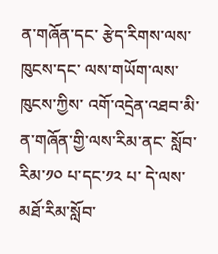ན་གཞོན་དང་ རྩེད་རིགས་ལས་ཁུངས་དང་ ལས་གཡོག་ལས་ཁུངས་ཀྱིས་ འགོ་འདྲེན་འཐབ་མི་ ན་གཞོན་གྱི་ལས་རིམ་ནང་ སློབ་རིམ་༡༠ པ་དང་༡༢ པ་ དེ་ལས་ མཐོ་རིམ་སློབ་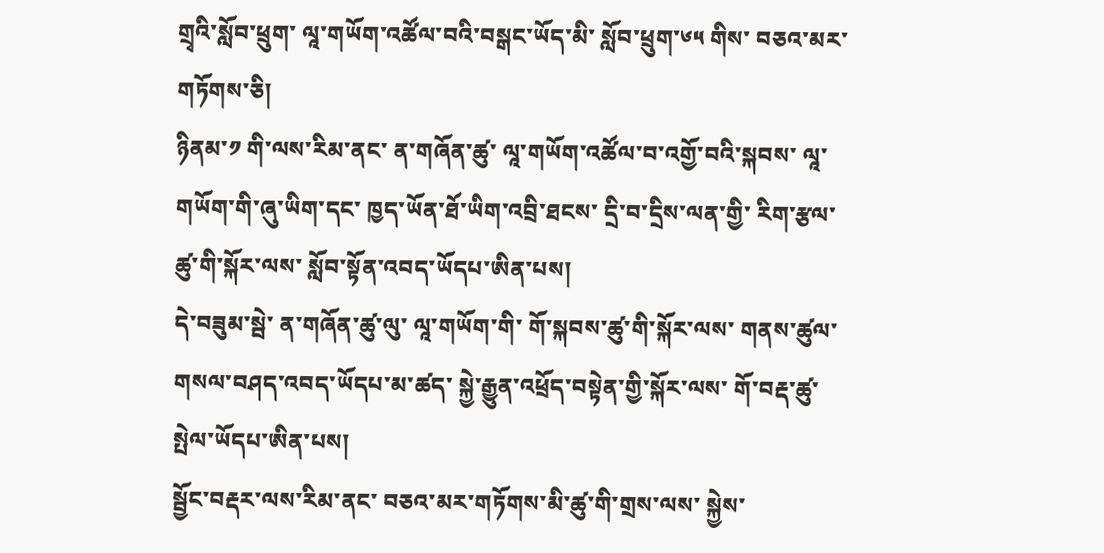གྲྭའི་སློབ་ཕྲུག་ ལཱ་གཡོག་འཚོལ་བའི་བསྒང་ཡོད་མི་ སློབ་ཕྲུག་༦༥ གིས་ བཅའ་མར་གཏོགས་ཅི།
ཉིནམ་༡ གི་ལས་རིམ་ནང་ ན་གཞོན་ཚུ་ ལཱ་གཡོག་འཚོལ་བ་འགྱོ་བའི་སྐབས་ ལཱ་གཡོག་གི་ཞུ་ཡིག་དང་ ཁྱད་ཡོན་ཐོ་ཡིག་འབྲི་ཐངས་ དྲི་བ་དྲིས་ལན་གྱི་ རིག་རྩལ་ཚུ་གི་སྐོར་ལས་ སློབ་སྟོན་འབད་ཡོདཔ་ཨིན་པས།
དེ་བཟུམ་སྦེ་ ན་གཞོན་ཚུ་ལུ་ ལཱ་གཡོག་གི་ གོ་སྐབས་ཚུ་གི་སྐོར་ལས་ གནས་ཚུལ་གསལ་བཤད་འབད་ཡོདཔ་མ་ཚད་ སྐྱེ་རྒྱུན་འཕྲོད་བསྟེན་གྱི་སྐོར་ལས་ གོ་བརྡ་ཚུ་ སྤེལ་ཡོདཔ་ཨིན་པས།
སྦྱོང་བརྡར་ལས་རིམ་ནང་ བཅའ་མར་གཏོགས་མི་ཚུ་གི་གྲས་ལས་ སྐྱེས་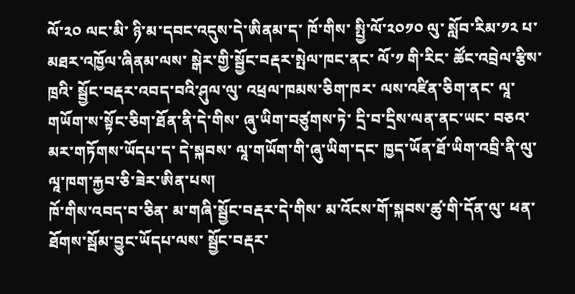ལོ་༢༠ ལང་མི་ ཉི་མ་དབང་འདུས་དེ་ཨིནམ་ད་ ཁོ་གིས་ སྤྱི་ལོ་༢༠༡༠ ལུ་ སློབ་རིམ་༡༢ པ་མཐར་འཁྱོལ་ཞིནམ་ལས་ སྒེར་གྱི་སྦྱོང་བརྡར་སྤེལ་ཁང་ནང་ ལོ་༡ གི་རིང་ ཚོང་འབྲེལ་རྩིས་ཁྲའི་ སྦྱོང་བརྡར་འབད་བའི་ཤུལ་ལུ་ འཕྲལ་ཁམས་ཅིག་ཁར་ ལས་འཛིན་ཅིག་ནང་ ལཱ་གཡོག་ས་སྟོང་ཅིག་ཐོན་ནི་དེ་གིས་ ཞུ་ཡིག་བཙུགས་ཏེ་ དྲི་བ་དྲིས་ལན་ནང་ཡང་ བཅའ་མར་གཏོགས་ཡོདཔ་ད་ དེ་སྐབས་ ལཱ་གཡོག་གི་ཞུ་ཡིག་དང་ ཁྱད་ཡོན་ཐོ་ཡིག་འབྲི་ནི་ལུ་ ལཱ་ཁག་རྐྱབ་ཅི་ཟེར་ཨིན་པས།
ཁོ་གིས་འབད་བ་ཅིན་ མ་གཞི་སྦྱོང་བརྡར་དེ་གིས་ མ་འོངས་གོ་སྐབས་ཚུ་གི་དོན་ལུ་ ཕན་ཐོགས་སྦོམ་བྱུང་ཡོདཔ་ལས་ སྦྱོང་བརྡར་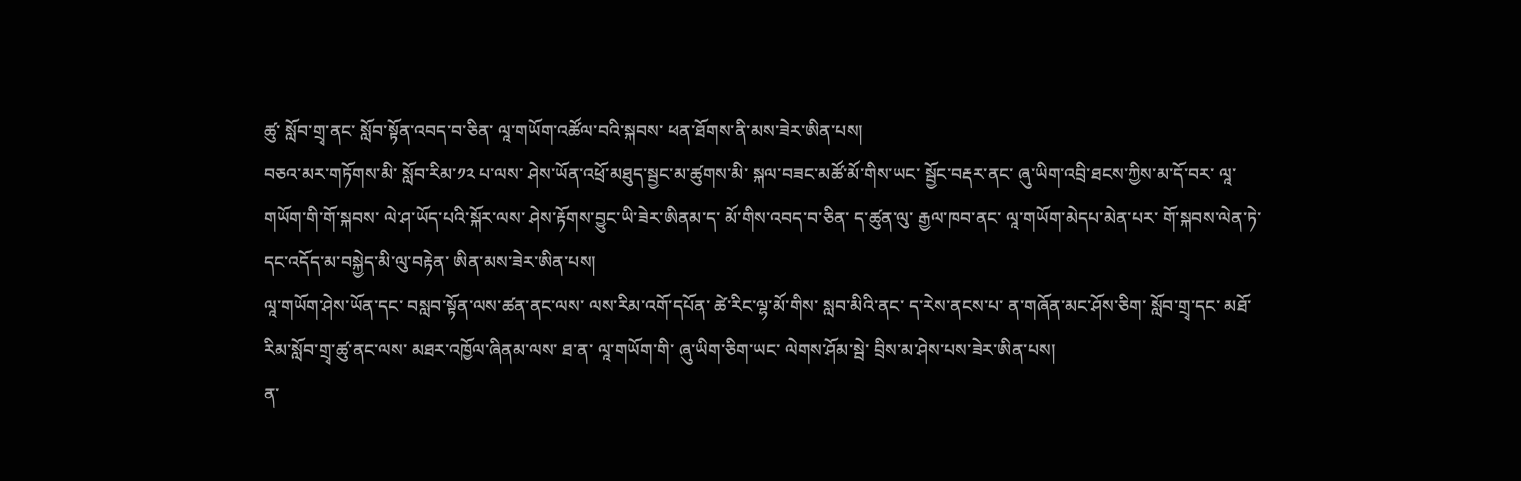ཚུ་ སློབ་གྲྭ་ནང་ སློབ་སྟོན་འབད་བ་ཅིན་ ལཱ་གཡོག་འཚོལ་བའི་སྐབས་ ཕན་ཐོགས་ནི་མས་ཟེར་ཨིན་པས།
བཅའ་མར་གཏོགས་མི་ སློབ་རིམ་༡༢ པ་ལས་ ཤེས་ཡོན་འཕྲོ་མཐུད་སྦྱང་མ་ཚུགས་མི་ སྐལ་བཟང་མཚོ་མོ་གིས་ཡང་ སྦྱོང་བརྡར་ནང་ ཞུ་ཡིག་འབྲི་ཐངས་ཀྱིས་མ་དོ་བར་ ལཱ་གཡོག་གི་གོ་སྐབས་ ལེ་ཤ་ཡོད་པའི་སྐོར་ལས་ ཤེས་རྟོགས་བྱུང་ཡི་ཟེར་ཨིནམ་ད་ མོ་གིས་འབད་བ་ཅིན་ ད་ཚུན་ལུ་ རྒྱལ་ཁབ་ནང་ ལཱ་གཡོག་མེདཔ་མེན་པར་ གོ་སྐབས་ལེན་ཏེ་ དང་འདོད་མ་བསྐྱེད་མི་ལུ་བརྟེན་ ཨིན་མས་ཟེར་ཨིན་པས།
ལཱ་གཡོག་ཤེས་ཡོན་དང་ བསླབ་སྟོན་ལས་ཚན་ནང་ལས་ ལས་རིམ་འགོ་དཔོན་ ཚེ་རིང་ལྷ་མོ་གིས་ སླབ་མིའི་ནང་ ད་རེས་ནངས་པ་ ན་གཞོན་མང་ཤོས་ཅིག་ སློབ་གྲྭ་དང་ མཐོ་རིམ་སློབ་གྲྭ་ཚུ་ནང་ལས་ མཐར་འཁྱོལ་ཞིནམ་ལས་ ཐ་ན་ ལཱ་གཡོག་གི་ ཞུ་ཡིག་ཅིག་ཡང་ ལེགས་ཤོམ་སྦེ་ བྲིས་མ་ཤེས་པས་ཟེར་ཨིན་པས།
ན་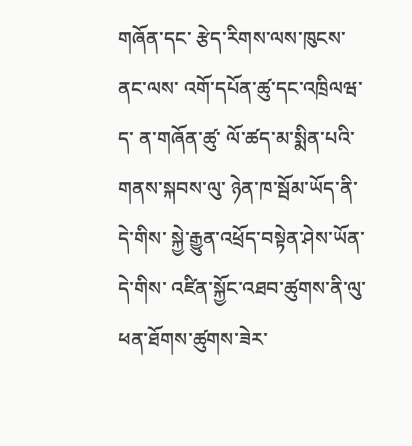གཞོན་དང་ རྩེད་རིགས་ལས་ཁུངས་ནང་ལས་ འགོ་དཔོན་ཚུ་དང་འཁྲིལཝ་ད་ ན་གཞོན་ཚུ་ ལོ་ཚད་མ་སྨིན་པའི་གནས་སྐབས་ལུ་ ཉེན་ཁ་སྦོམ་ཡོད་ནི་དེ་གིས་ སྐྱེ་རྒྱུན་འཕྲོད་བསྟེན་ཤེས་ཡོན་དེ་གིས་ འཛིན་སྐྱོང་འཐབ་ཚུགས་ནི་ལུ་ ཕན་ཐོགས་ཚུགས་ཟེར་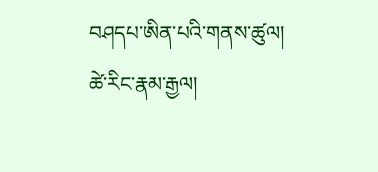བཤདཔ་ཨིན་པའི་གནས་ཚུལ།
ཚེ་རིང་རྣམ་རྒྱལ།